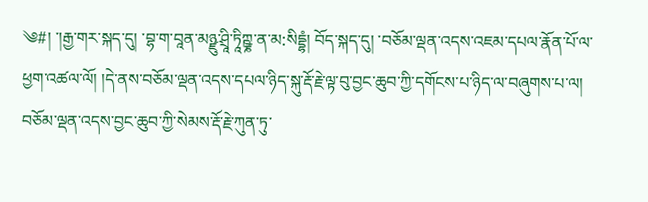༄#། ་།རྒྱ་གར་སྐད་དུ། ་བྷ་ག་བཱན་མཉྫུ་ཤྲཱི་ཏཱིཀྵྞ་ན་མ:སིདྡྷཾ། བོད་སྐད་དུ། ་བཅོམ་ལྡན་འདས་འཇམ་དཔལ་རྣོན་པོ་ལ་ཕྱག་འཚལ་ལོ། །དེ་ནས་བཅོམ་ལྡན་འདས་དཔལ་ཉིད་སྐུ་རྡོ་རྗེ་ལྟ་བུ་བྱང་ཆུབ་ཀྱི་དགོངས་པ་ཉིད་ལ་བཞུགས་པ་ལ། བཅོམ་ལྡན་འདས་བྱང་ཆུབ་ཀྱི་སེམས་རྡོ་རྗེ་ཀུན་ཏུ་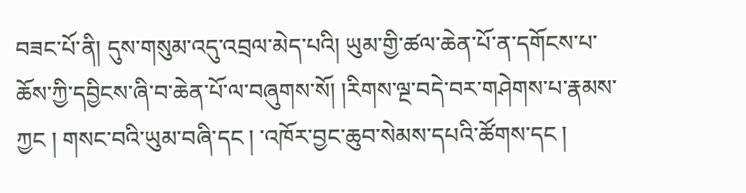བཟང་པོ་ནི། དུས་གསུམ་འདུ་འབྲལ་མེད་པའི། ཡུམ་གྱི་ཚལ་ཆེན་པོ་ན་དགོངས་པ་ཆོས་ཀྱི་དབྱིངས་ཞི་བ་ཆེན་པོ་ལ་བཞུགས་སོ། །རིགས་ལྔ་བདེ་བར་གཤེགས་པ་རྣམས་ཀྱང ། གསང་བའི་ཡུམ་བཞི་དང ། ་འཁོར་བྱང་ཆུབ་སེམས་དཔའི་ཚོགས་དང །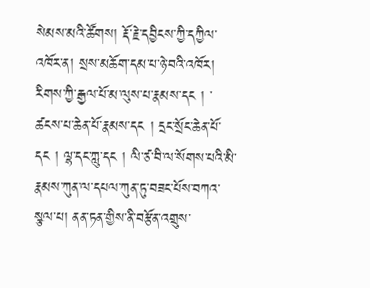སེམས་མའི་ཚོགས། རྡོ་རྗེ་དབྱིངས་ཀྱི་དཀྱིལ་འཁོར་ན། སྲས་མཆོག་དམ་པ་ཉེ་བའི་འཁོར། རིགས་ཀྱི་རྒྱལ་པོ་མ་ལུས་པ་རྣམས་དང ། ་ཚངས་པ་ཆེན་པོ་རྣམས་དང ། དྲང་སྲོང་ཆེན་པོ་དང ། ལྷ་དང་ཀླུ་དང ། ལི་ཙ་བི་ལ་སོགས་པའི་མི་རྣམས་ཀུན་ལ་དཔལ་ཀུན་ཏུ་བཟང་པོས་བཀའ་སྩལ་པ། ནན་ཏན་གྱིས་ནི་བརྩོན་འགྲུས་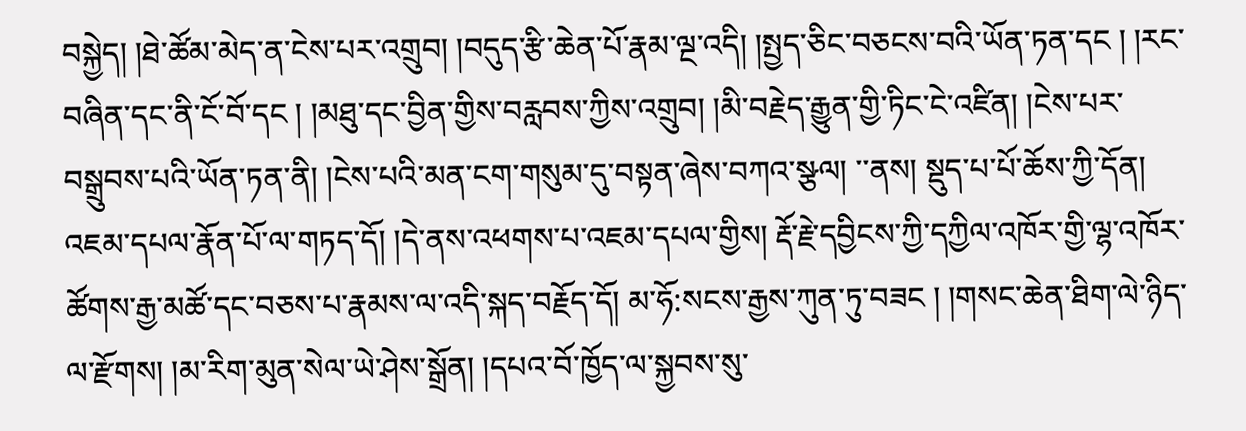བསྐྱེད། །ཐེ་ཚོམ་མེད་ན་ངེས་པར་འགྲུབ། །བདུད་རྩི་ཆེན་པོ་རྣམ་ལྔ་འདི། །སྤྱད་ཅིང་བཅངས་བའི་ཡོན་ཏན་དང ། །རང་བཞིན་དང་ནི་ངོ་བོ་དང ། །མཐུ་དང་བྱིན་གྱིས་བརླབས་ཀྱིས་འགྲུབ། །མི་བརྗེད་རྒྱུན་གྱི་ཏིང་ངེ་འཛིན། །ངེས་པར་བསྒྲུབས་པའི་ཡོན་ཏན་ནི། །ངེས་པའི་མན་ངག་གསུམ་དུ་བསྟན་ཞེས་བཀའ་སྩལ། ་་ནས། སྡུད་པ་པོ་ཆོས་ཀྱི་དོན། འཇམ་དཔལ་རྣོན་པོ་ལ་གཏད་དོ། །དེ་ནས་འཕགས་པ་འཇམ་དཔལ་གྱིས། རྡོ་རྗེ་དབྱིངས་ཀྱི་དཀྱིལ་འཁོར་གྱི་ལྷ་འཁོར་ཚོགས་རྒྱ་མཚོ་དང་བཅས་པ་རྣམས་ལ་འདི་སྐད་བརྗོད་དོ། མ་ཧོ:སངས་རྒྱས་ཀུན་ཏུ་བཟང ། །གསང་ཆེན་ཐིག་ལེ་ཉིད་ལ་རྫོགས། །མ་རིག་མུན་སེལ་ཡེ་ཤེས་སྒྲོན། །དཔའ་བོ་ཁྱོད་ལ་སྐྱབས་སུ་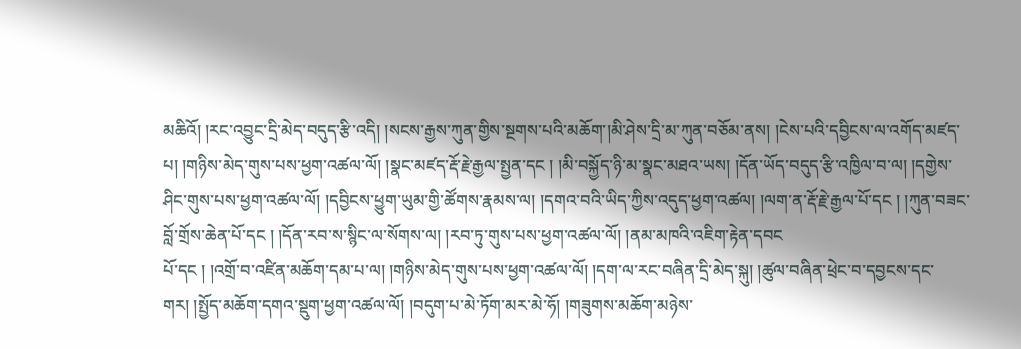མཆིའོ། །རང་འབྱུང་དྲི་མེད་བདུད་རྩི་འདི། །སངས་རྒྱས་ཀུན་གྱིས་སྔགས་པའི་མཆོག་།མི་ཤེས་དྲི་མ་ཀུན་བཅོམ་ནས། །ངེས་པའི་དབྱིངས་ལ་འགོད་མཛད་པ། །གཉིས་མེད་གུས་པས་ཕྱག་འཚལ་ལོ། །སྣང་མཛད་རྡོ་རྗེ་རྒྱལ་སྤྱན་དང ། །མི་བསྐྱོད་ཉི་མ་སྣང་མཐའ་ཡས། །དོན་ཡོད་བདུད་རྩི་འཁྱིལ་བ་ལ། །དགྱེས་ཤིང་གུས་པས་ཕྱག་འཚལ་ལོ། །དབྱིངས་ཕྱུག་ཡུམ་གྱི་ཚོགས་རྣམས་ལ། །དགའ་བའི་ཡིད་ཀྱིས་འདུད་ཕྱག་འཚལ། །ལག་ན་རྡོ་རྗེ་རྒྱལ་པོ་དང ། །ཀུན་བཟང་བློ་གྲོས་ཆེན་པོ་དང ། །དོན་རབ་ས་སྙིང་ལ་སོགས་ལ། །རབ་ཏུ་གུས་པས་ཕྱག་འཚལ་ལོ། །ནམ་མཁའི་འཇིག་རྟེན་དབང
པོ་དང ། །འགྲོ་བ་འཛིན་མཆོག་དམ་པ་ལ། །གཉིས་མེད་གུས་པས་ཕྱག་འཚལ་ལོ། །དག་ལ་རང་བཞིན་དྲི་མེད་སྐུ། །ཚུལ་བཞིན་ཕྲེང་བ་དབྱངས་དང་གར། །སྤྱོད་མཆོག་དགའ་སྡུག་ཕྱག་འཚལ་ལོ། །བདུག་པ་མེ་ཏོག་མར་མེ་ཧོ། །གཟུགས་མཆོག་མཉེས་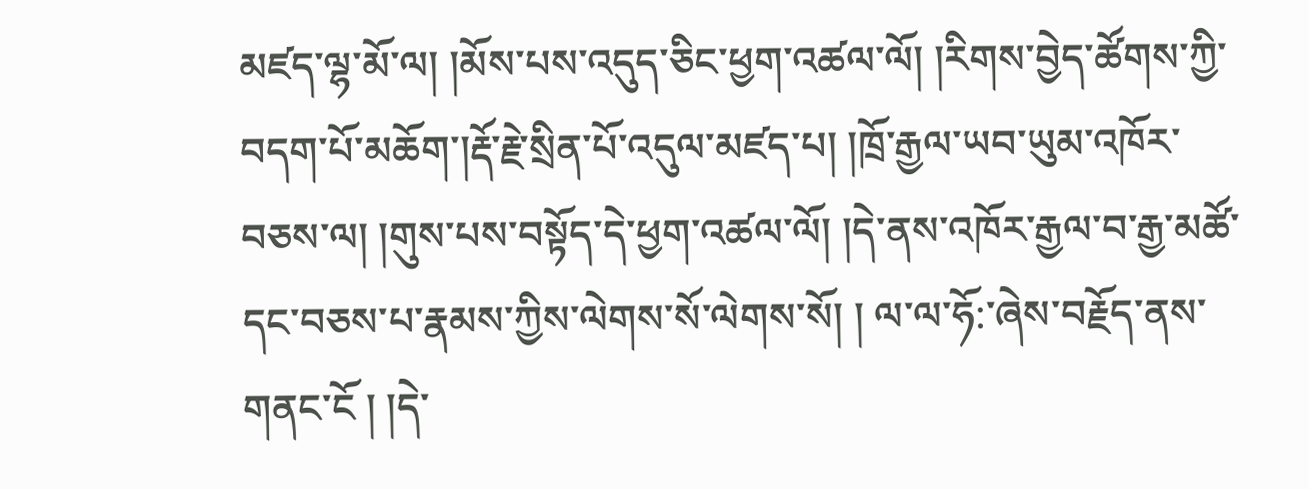མཛད་ལྷ་མོ་ལ། །མོས་པས་འདུད་ཅིང་ཕྱག་འཚལ་ལོ། །རིགས་བྱེད་ཚོགས་ཀྱི་བདག་པོ་མཆོག་།རྡོ་རྗེ་སྲིན་པོ་འདུལ་མཛད་པ། །ཁྲོ་རྒྱལ་ཡབ་ཡུམ་འཁོར་བཅས་ལ། །གུས་པས་བསྟོད་དེ་ཕྱག་འཚལ་ལོ། །དེ་ནས་འཁོར་རྒྱལ་བ་རྒྱ་མཚོ་དང་བཅས་པ་རྣམས་ཀྱིས་ལེགས་སོ་ལེགས་སོ། ། ལ་ལ་ཧོ:་ཞེས་བརྗོད་ནས་གནང་ངོ ། །དེ་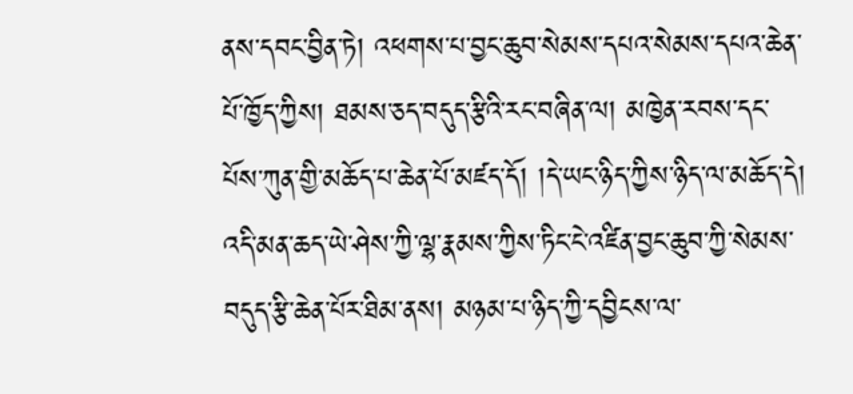ནས་དབང་བྱིན་ཏེ། འཕགས་པ་བྱང་ཆུབ་སེམས་དཔའ་སེམས་དཔའ་ཆེན་པོ་ཁྱོད་ཀྱིས། ཐམས་ཅད་བདུད་རྩིའི་རང་བཞིན་ལ། མཁྱེན་རབས་དང་པོས་ཀུན་གྱི་མཆོད་པ་ཆེན་པོ་མཛད་དོ། །དེ་ཡང་ཉིད་ཀྱིས་ཉིད་ལ་མཆོད་དེ། འདི་མན་ཆད་ཡེ་ཤེས་ཀྱི་ལྷ་རྣམས་ཀྱིས་ཏིང་ངེ་འཛིན་བྱང་ཆུབ་ཀྱི་སེམས་བདུད་རྩི་ཆེན་པོར་ཐིམ་ནས། མཉམ་པ་ཉིད་ཀྱི་དབྱིངས་ལ་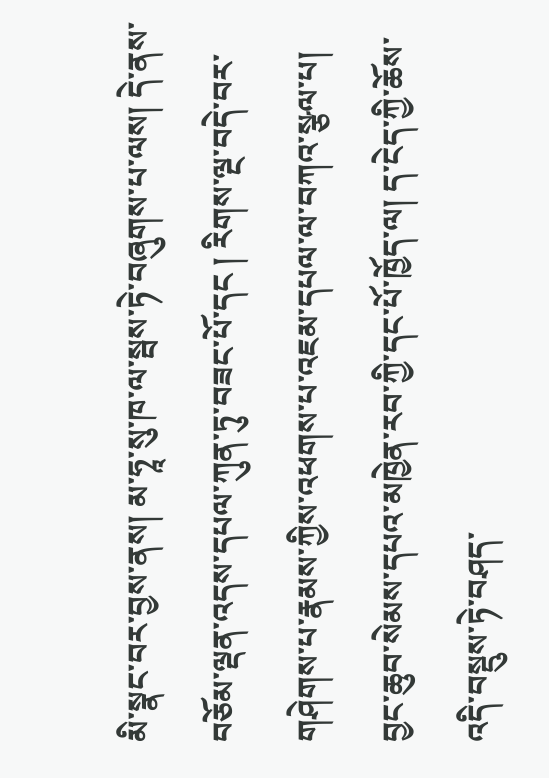མི་སྣང་བར་བྱས་ནས། མ་ཧཱ་སུ་ཁ་ལ་སྦས་ཏེ་བཞུགས་པ་ལས། དེ་ནས་བཅོམ་ལྡན་འདས་དཔལ་ཀུན་ཏུ་བཟང་པོ་དང ། རིགས་ལྔ་བདེ་བར་གཤེགས་པ་རྣམས་ཀྱིས་འཕགས་པ་འཇམ་དཔལ་ལ་བཀའ་སྩལ་པ། བྱང་ཆུབ་སེམས་དཔའ་མཁྱེན་རབ་ཀྱི་དང་པོ་ཁྱོད་ལ། ད་ངེད་ཀྱི་ཆོས་འདི་བསྡུས་ཏེ་བཤད་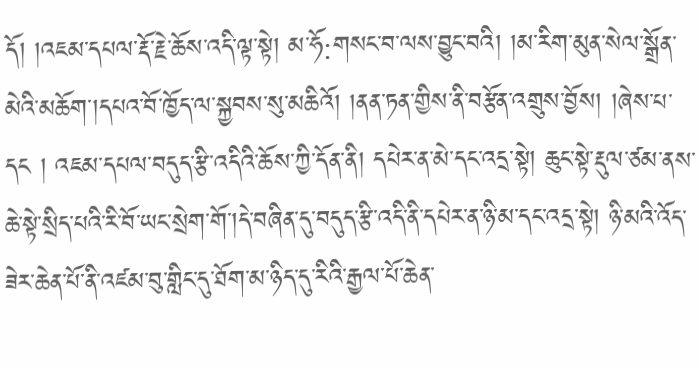དོ། །འཇམ་དཔལ་རྡོ་རྗེ་ཆོས་འདི་ལྟ་སྟེ། མ་ཧོ:གསང་བ་ལས་བྱུང་བའི། །མ་རིག་མུན་སེལ་སྒྲོན་མེའི་མཆོག་།དཔའ་བོ་ཁྱོད་ལ་སྐྱབས་སུ་མཆིའོ། །ནན་ཏན་གྱིས་ནི་བརྩོན་འགྲུས་བྱོས། །ཞེས་པ་དང ། འཇམ་དཔལ་བདུད་རྩི་འདིའི་ཆོས་ཀྱི་དོན་ནི། དཔེར་ན་མེ་དང་འདྲ་སྟེ། ཆུང་སྟེ་རྡུལ་ཙམ་ནས་ཆེ་སྟེ་སྲིད་པའི་རི་བོ་ཡང་སྲེག་གོ་།དེ་བཞིན་དུ་བདུད་རྩི་འདི་ནི་དཔེར་ན་ཉི་མ་དང་འདྲ་སྟེ། ཉི་མའི་འོད་ཟེར་ཆེན་པོ་ནི་འཛམ་བུ་གླིང་དུ་ཐོག་མ་ཉིད་དུ་རིའི་རྒྱལ་པོ་ཆེན་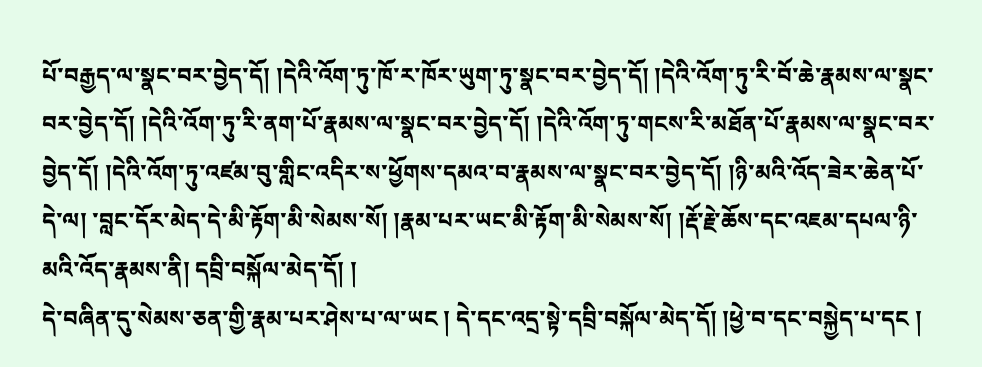པོ་བརྒྱད་ལ་སྣང་བར་བྱེད་དོ། །དེའི་འོག་ཏུ་ཁོ་ར་ཁོར་ཡུག་ཏུ་སྣང་བར་བྱེད་དོ། །དེའི་འོག་ཏུ་རི་བོ་ཆེ་རྣམས་ལ་སྣང་བར་བྱེད་དོ། །དེའི་འོག་ཏུ་རི་ནག་པོ་རྣམས་ལ་སྣང་བར་བྱེད་དོ། །དེའི་འོག་ཏུ་གངས་རི་མཐོན་པོ་རྣམས་ལ་སྣང་བར་བྱེད་དོ། །དེའི་འོག་ཏུ་འཛམ་བུ་གླིང་འདིར་ས་ཕྱོགས་དམའ་བ་རྣམས་ལ་སྣང་བར་བྱེད་དོ། །ཉི་མའི་འོད་ཟེར་ཆེན་པོ་དེ་ལ། ་བླང་དོར་མེད་དེ་མི་རྟོག་མི་སེམས་སོ། །རྣམ་པར་ཡང་མི་རྟོག་མི་སེམས་སོ། །རྡོ་རྗེ་ཆོས་དང་འཇམ་དཔལ་ཉི་མའི་འོད་རྣམས་ནི། དབྲི་བསྐོལ་མེད་དོ། །
དེ་བཞིན་དུ་སེམས་ཅན་གྱི་རྣམ་པར་ཤེས་པ་ལ་ཡང ། དེ་དང་འདྲ་སྟེ་དབྲི་བསྐོལ་མེད་དོ། །ཕྱེ་བ་དང་བསྐྱེད་པ་དང །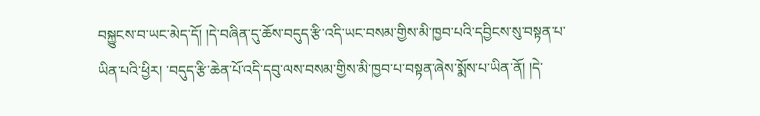བསྐྱུངས་བ་ཡང་མེད་དོ། །དེ་བཞིན་དུ་ཆོས་བདུད་རྩི་འདི་ཡང་བསམ་གྱིས་མི་ཁྱབ་པའི་དབྱིངས་སུ་བསྟན་པ་ཡིན་པའི་ཕྱིར། ་བདུད་རྩི་ཆེན་པོ་འདི་དབུ་ལས་བསམ་གྱིས་མི་ཁྱབ་པ་བསྟན་ཞེས་སྨོས་པ་ཡིན་ནོ། །དེ་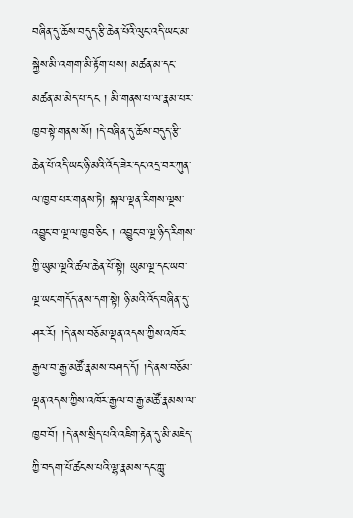བཞིན་དུ་ཆོས་བདུད་རྩི་ཆེན་པོའི་ལུང་འདི་ཡང་མ་སྐྱེས་མི་འགག་མི་རྟོག་པས། མཚན་མ་དང་མཚན་མ་མེད་པ་དང ། མི་གནས་པ་ལ་རྣམ་པར་ཁྱབ་སྟེ་གནས་སོ། །དེ་བཞིན་དུ་ཆོས་བདུད་རྩི་ཆེན་པོ་འདི་ཡང་ཉི་མའི་འོད་ཟེར་དང་འདྲ་བར་ཀུན་ལ་ཁྱབ་པར་གནས་ཏེ། སྐལ་ལྡན་རིགས་ལྔས་འབྱུང་བ་ལྔ་ལ་ཁྱབ་ཅིང ། འབྱུང་བ་ལྔ་ཉིད་རིགས་ཀྱི་ཡུམ་ལྔའི་ཚལ་ཆེན་པོ་སྟེ། ཡུམ་ལྔ་དང་ཡབ་ལྔ་ཡང་གདོད་ནས་དག་སྟེ། ཉི་མའི་འོད་བཞིན་དུ་ཤར་རོ། །དེ་ནས་བཅོམ་ལྡན་འདས་ཀྱིས་འཁོར་རྒྱལ་བ་རྒྱ་མཚོ་རྣམས་བཤད་དོ། །དེ་ནས་བཅོམ་ལྡན་འདས་ཀྱིས་འཁོར་རྒྱལ་བ་རྒྱ་མཚོ་རྣམས་ལ་ཁྱབ་བོ། །དེ་ནས་སྲིད་པའི་འཇིག་རྟེན་དུ་མི་མཇེད་ཀྱི་བདག་པོ་ཚངས་པའི་ལྷ་རྣམས་དང་ཀླུ་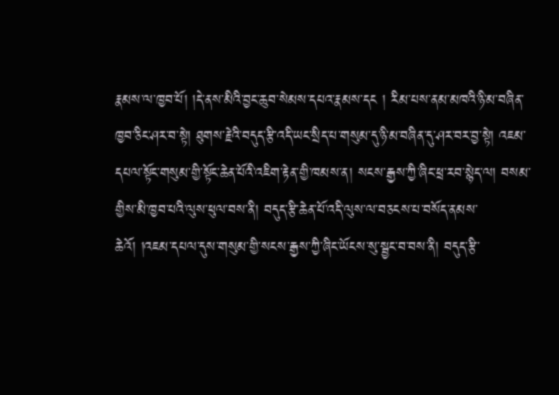རྣམས་ལ་ཁྱབ་པོ། །དེ་ནས་མིའི་བྱང་ཆུབ་སེམས་དཔའ་རྣམས་དང ། རིམ་པས་ནམ་མཁའི་ཉི་མ་བཞིན་ཁྱབ་ཅིང་ཤར་བ་སྟེ། ཐུགས་རྗེའི་བདུད་རྩི་འདི་ཡང་སྲིད་པ་གསུམ་དུ་ཉི་མ་བཞིན་དུ་ཤར་བར་བྱ་སྟེ། འཇམ་དཔལ་སྟོང་གསུམ་གྱི་སྟོང་ཆེན་པོའི་འཇིག་རྟེན་གྱི་ཁམས་ན། སངས་རྒྱས་ཀྱི་ཞིང་ཕྲ་རབ་སྙེད་ལ། བསམ་གྱིས་མི་ཁྱབ་པའི་ལུས་ཕུལ་བས་ནི། བདུད་རྩི་ཆེན་པོ་འདི་ལུས་ལ་བཅངས་པ་བསོད་ནམས་ཆེའོ། །འཇམ་དཔལ་དུས་གསུམ་གྱི་སངས་རྒྱས་ཀྱི་ཞིང་ཡོངས་སུ་སྦྱང་བ་བས་ནི། བདུད་རྩི་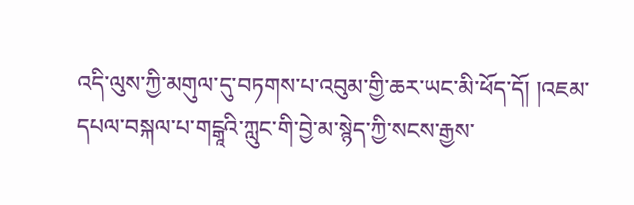འདི་ལུས་ཀྱི་མགུལ་དུ་བཏགས་པ་འབུམ་གྱི་ཆར་ཡང་མི་ཕོད་དོ། །འཇམ་དཔལ་བསྐལ་པ་གངྒཱའི་ཀླུང་གི་བྱེ་མ་སྙེད་ཀྱི་སངས་རྒྱས་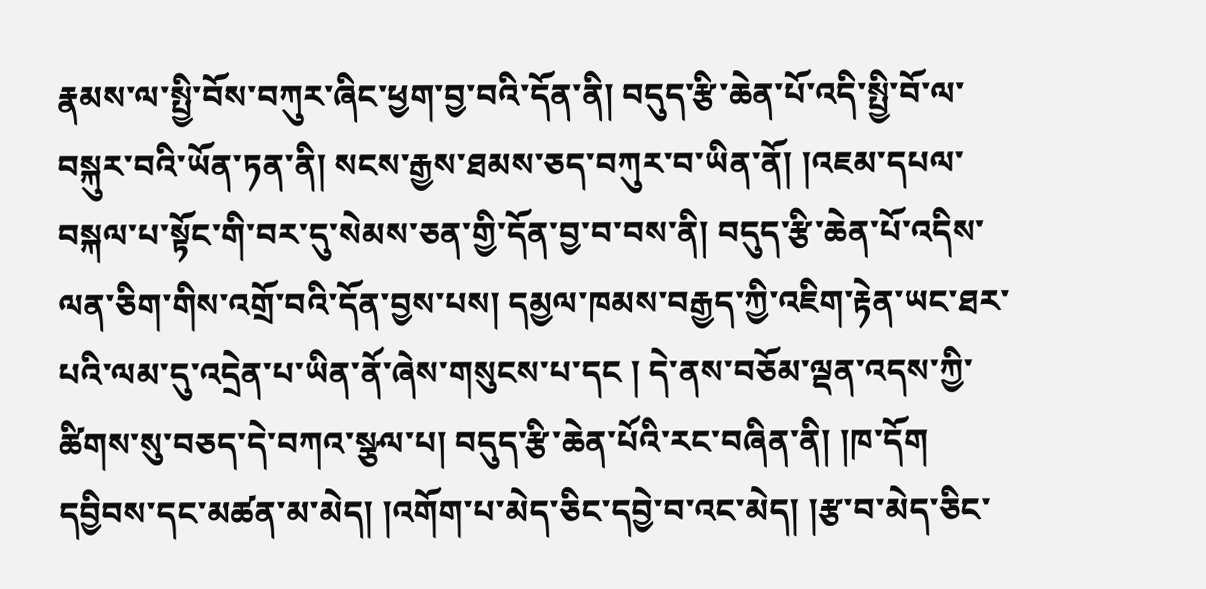རྣམས་ལ་སྤྱི་བོས་བཀུར་ཞིང་ཕྱག་བྱ་བའི་དོན་ནི། བདུད་རྩི་ཆེན་པོ་འདི་སྤྱི་བོ་ལ་བསྐུར་བའི་ཡོན་ཏན་ནི། སངས་རྒྱས་ཐམས་ཅད་བཀུར་བ་ཡིན་ནོ། །འཇམ་དཔལ་བསྐལ་པ་སྟོང་གི་བར་དུ་སེམས་ཅན་གྱི་དོན་བྱ་བ་བས་ནི། བདུད་རྩི་ཆེན་པོ་འདིས་ལན་ཅིག་གིས་འགྲོ་བའི་དོན་བྱས་པས། དམྱལ་ཁམས་བརྒྱད་ཀྱི་འཇིག་རྟེན་ཡང་ཐར་པའི་ལམ་དུ་འདྲེན་པ་ཡིན་ནོ་ཞེས་གསུངས་པ་དང ། དེ་ནས་བཅོམ་ལྡན་འདས་ཀྱི་ཚིགས་སུ་བཅད་དེ་བཀའ་སྩལ་པ། བདུད་རྩི་ཆེན་པོའི་རང་བཞིན་ནི། །ཁ་དོག
དབྱིབས་དང་མཚན་མ་མེད། །འགོག་པ་མེད་ཅིང་དབྱེ་བ་འང་མེད། །རྩ་བ་མེད་ཅིང་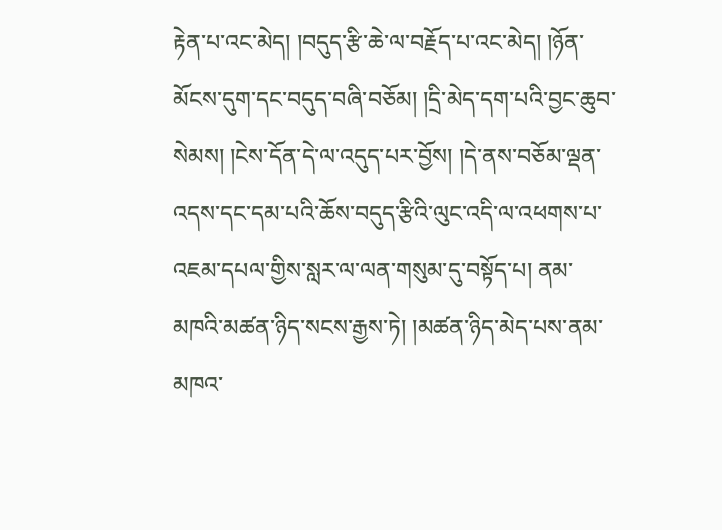རྟེན་པ་འང་མེད། །བདུད་རྩི་ཆེ་ལ་བརྗོད་པ་འང་མེད། །ཉོན་མོངས་དུག་དང་བདུད་བཞི་བཅོམ། །དྲི་མེད་དག་པའི་བྱང་ཆུབ་སེམས། །ངེས་དོན་དེ་ལ་འདུད་པར་བྱོས། །དེ་ནས་བཅོམ་ལྡན་འདས་དང་དམ་པའི་ཆོས་བདུད་རྩིའི་ལུང་འདི་ལ་འཕགས་པ་འཇམ་དཔལ་གྱིས་སླར་ལ་ལན་གསུམ་དུ་བསྟོད་པ། ནམ་མཁའི་མཚན་ཉིད་སངས་རྒྱས་ཏེ། །མཚན་ཉིད་མེད་པས་ནམ་མཁའ་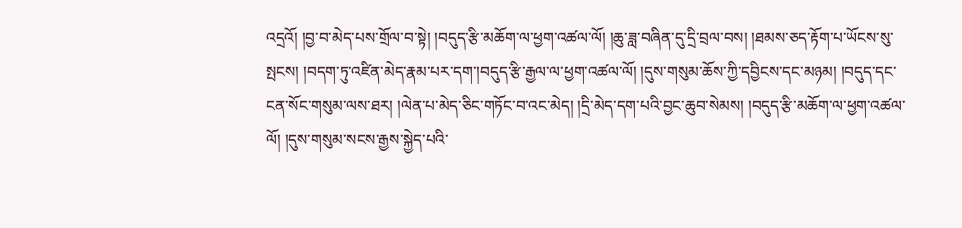འདྲའོ། །བྱ་བ་མེད་པས་གྲོལ་བ་སྟེ། །བདུད་རྩི་མཆོག་ལ་ཕྱག་འཚལ་ལོ། །ཆུ་ཟླ་བཞིན་དུ་དྲི་བྲལ་བས། །ཐམས་ཅད་རྟོག་པ་ཡོངས་སུ་སྤངས། །བདག་ཏུ་འཛིན་མེད་རྣམ་པར་དག་།བདུད་རྩི་རྒྱལ་ལ་ཕྱག་འཚལ་ལོ། །དུས་གསུམ་ཆོས་ཀྱི་དབྱིངས་དང་མཉམ། །བདུད་དང་ངན་སོང་གསུམ་ལས་ཐར། །ལེན་པ་མེད་ཅིང་གཏོང་བ་འང་མེད། །དྲི་མེད་དག་པའི་བྱང་ཆུབ་སེམས། །བདུད་རྩི་མཆོག་ལ་ཕྱག་འཚལ་ལོ། །དུས་གསུམ་སངས་རྒྱས་སྐྱེད་པའི་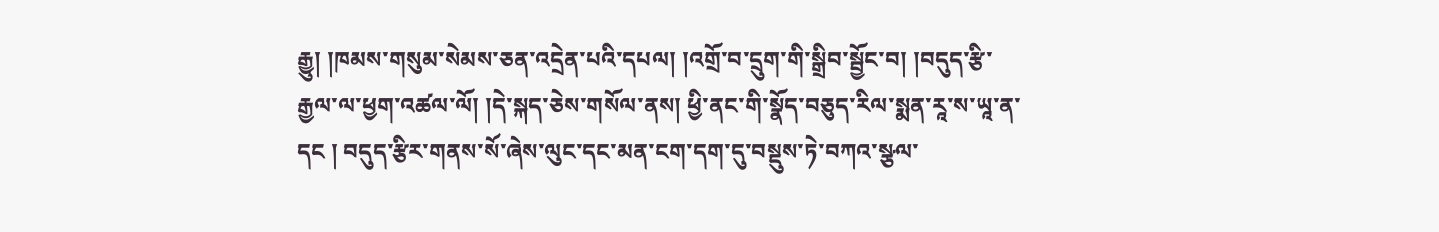རྒྱུ། །ཁམས་གསུམ་སེམས་ཅན་འདྲེན་པའི་དཔལ། །འགྲོ་བ་དྲུག་གི་སྒྲིབ་སྦྱོང་བ། །བདུད་རྩི་རྒྱལ་ལ་ཕྱག་འཚལ་ལོ། །དེ་སྐད་ཅེས་གསོལ་ནས། ཕྱི་ནང་གི་སྣོད་བཅུད་རིལ་སྨན་རཱ་ས་ཡཱ་ན་དང ། བདུད་རྩིར་གནས་སོ་ཞེས་ལུང་དང་མན་ངག་དག་དུ་བསྡུས་ཏེ་བཀའ་སྩལ་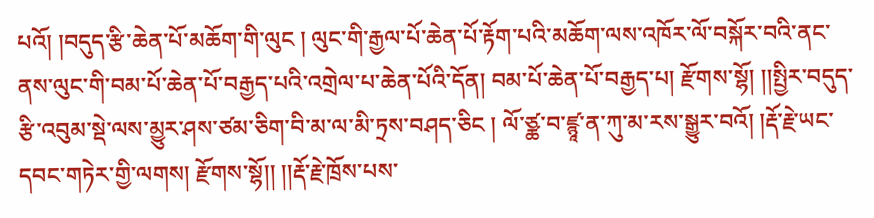པའོ། །བདུད་རྩི་ཆེན་པོ་མཆོག་གི་ལུང ། ལུང་གི་རྒྱལ་པོ་ཆེན་པོ་རྟོག་པའི་མཆོག་ལས་འཁོར་ལོ་བསྐོར་བའི་ནང་ནས་ལུང་གི་བམ་པོ་ཆེན་པོ་བརྒྱད་པའི་འགྲེལ་པ་ཆེན་པོའི་དོན། བམ་པོ་ཆེན་པོ་བརྒྱད་པ། རྫོགས་སྷོ། །།སྤྱིར་བདུད་རྩི་འབུམ་སྡེ་ལས་མྱུར་ཤས་ཙམ་ཅིག་བི་མ་ལ་མི་ཏྲས་བཤད་ཅིང ། ལོ་ཙྪ་བ་ཛྙཱ་ན་ཀུ་མ་རས་སྒྱུར་བའོ། །རྡོ་རྗེ་ཡང་དབང་གཏེར་གྱི་ལགས། རྫོགས་སྷོ།། །།རྡོ་རྗེ་ཁྲོས་པས་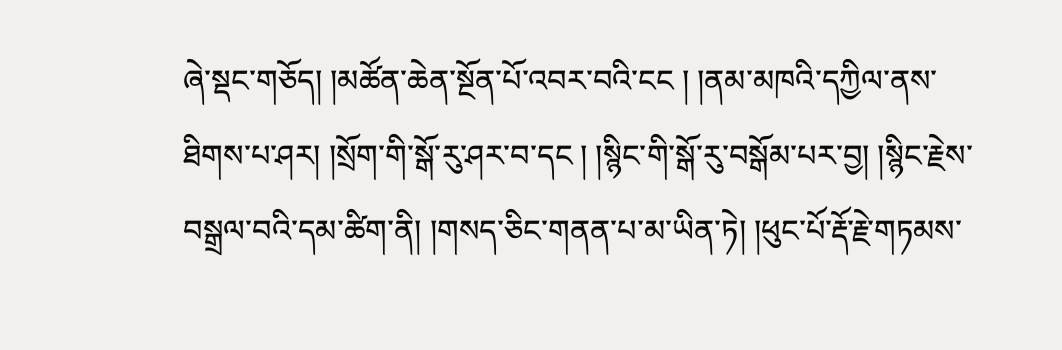ཞེ་སྡང་གཅོད། །མཚོན་ཆེན་སྔོན་པོ་འབར་བའི་ངང ། །ནམ་མཁའི་དཀྱིལ་ནས་ཐིགས་པ་ཤར། །སྲོག་གི་སྒོ་རུ་ཤར་བ་དང ། །སྙིང་གི་སྒོ་རུ་བསྒོམ་པར་བྱ། །སྙིང་རྗེས་བསྒྲལ་བའི་དམ་ཚིག་ནི། །གསད་ཅིང་གནན་པ་མ་ཡིན་ཏེ། །ཕུང་པོ་རྡོ་རྗེ་གཏམས་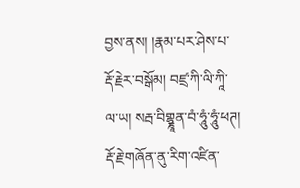བྱས་ནས། །རྣམ་པར་ཤེས་པ་རྡོ་རྗེར་བསྒོམ། བཛྲ་ཀི་ལི་ཀཱི་ལ་ཡ། སརྦ་བིགྷྣཱན་བཾ་ཧཱུཾ་ཧཱུཾ་ཕཊ། རྡོ་རྗེ་གཞོན་ནུ་རིག་འཛིན་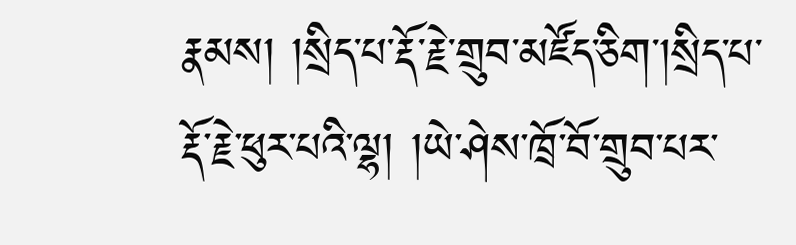རྣམས། །སྲིད་པ་རྡོ་རྗེ་གྲུབ་མཛོད་ཅིག་།སྲིད་པ་རྡོ་རྗེ་ཕུར་པའི་ལྷ། །ཡེ་ཤེས་ཁྲོ་བོ་གྲུབ་པར་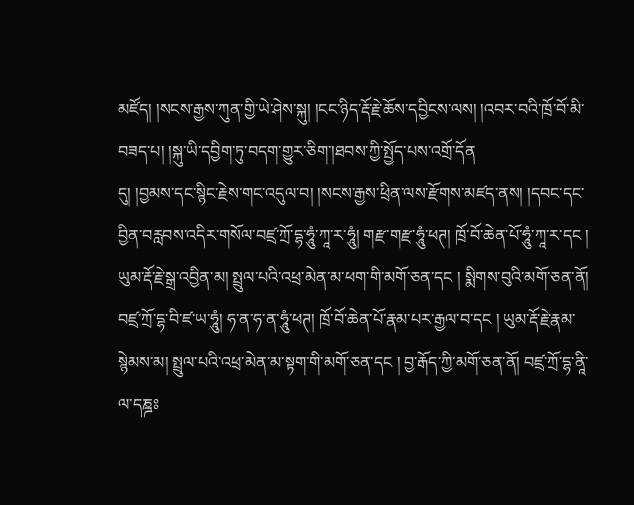མཛོད། །སངས་རྒྱས་ཀུན་གྱི་ཡེ་ཤེས་སྐུ། །ངང་ཉིད་རྡོ་རྗེ་ཆོས་དབྱིངས་ལས། །འབར་བའི་ཁྲོ་བོ་མི་བཟད་པ། །སྐུ་ཡི་དབྱིག་ཏུ་བདག་གྱུར་ཅིག་།ཐབས་ཀྱི་སྤྱོད་པས་འགྲོ་དོན
དུ། །བྱམས་དང་སྙིང་རྗེས་གང་འདུལ་བ། །སངས་རྒྱས་ཕྲིན་ལས་རྫོགས་མཛད་ནས། །དབང་དང་བྱིན་བརླབས་འདིར་གསོལ་བཛྲ་ཀྲོ་དྷ་ཧཱུཾ་ཀཱ་ར་ཧཱུཾ། གརྫ་གརྫ་ཧཱུཾ་ཕཊ། ཁྲོ་བོ་ཆེན་པོ་ཧཱུཾ་ཀཱ་ར་དང ། ཡུམ་རྡོ་རྗེ་སྒྲ་འབྱིན་མ། སྤྲུལ་པའི་འཕྲ་མེན་མ་ཕག་གི་མགོ་ཅན་དང ། སྨིགས་བུའི་མགོ་ཅན་ནོ། བཛྲ་ཀྲོ་དྷ་བི་ཛ་ཡ་ཧཱུཾ། ཧ་ན་ཧ་ན་ཧཱུཾ་ཕཊ། ཁྲོ་བོ་ཆེན་པོ་རྣམ་པར་རྒྱལ་བ་དང ། ཡུམ་རྡོ་རྗེ་རྣམ་སྙེམས་མ། སྤྲུལ་པའི་འཕྲ་མེན་མ་སྟག་གི་མགོ་ཅན་དང ། བྱ་རྒོད་ཀྱི་མགོ་ཅན་ནོ། བཛྲ་ཀྲོ་དྷ་ནཱི་ལ་དཎྜཿ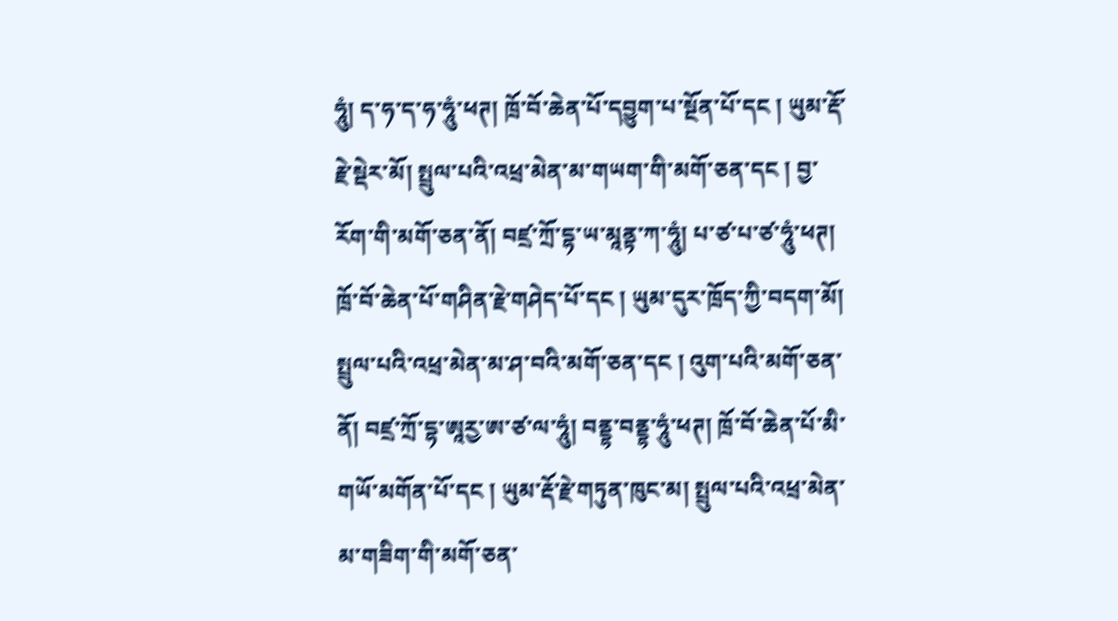ཧཱུཾ། ད་ཧ་ད་ཧ་ཧཱུཾ་ཕཊ། ཁྲོ་བོ་ཆེན་པོ་དབྱུག་པ་སྔོན་པོ་དང ། ཡུམ་རྡོ་རྗེ་སྡེར་མོ། སྤྲུལ་པའི་འཕྲ་མེན་མ་གཡག་གི་མགོ་ཅན་དང ། བྱ་རོག་གི་མགོ་ཅན་ནོ། བཛྲ་ཀྲོ་དྷ་ཡ་མཱནྟ་ཀ་ཧཱུཾ། པ་ཙ་པ་ཙ་ཧཱུཾ་ཕཊ། ཁྲོ་བོ་ཆེན་པོ་གཤིན་རྗེ་གཤེད་པོ་དང ། ཡུམ་དུར་ཁྲོད་ཀྱི་བདག་མོ། སྤྲུལ་པའི་འཕྲ་མེན་མ་ཤ་བའི་མགོ་ཅན་དང ། འུག་པའི་མགོ་ཅན་ནོ། བཛྲ་ཀྲོ་དྷ་ཨཱརྱ་ཨ་ཙ་ལ་ཧཱུཾ། བནྡྷ་བནྡྷ་ཧཱུཾ་ཕཊ། ཁྲོ་བོ་ཆེན་པོ་མི་གཡོ་མགོན་པོ་དང ། ཡུམ་རྡོ་རྗེ་གཏུན་ཁུང་མ། སྤྲུལ་པའི་འཕྲ་མེན་མ་གཟིག་གི་མགོ་ཅན་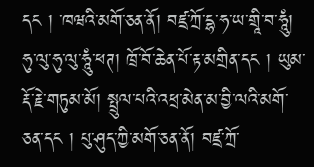དང ། ་ཁཝའི་མགོ་ཅན་ནོ། བཛྲ་ཀྲོ་དྷ་ཧ་ཡ་གྲཱི་བ་ཧཱུཾ། ཧུ་ལུ་ཧུ་ལུ་ཧཱུཾ་ཕཊ། ཁྲོ་བོ་ཆེན་པོ་རྟ་མགྲིན་དང ། ཡུམ་རྡོ་རྗེ་གཏུམ་མོ། སྤྲུལ་པའི་འཕྲ་མེན་མ་བྱི་ལའི་མགོ་ཅན་དང ། པུ་ཤུད་ཀྱི་མགོ་ཅན་ནོ། བཛྲ་ཀྲོ་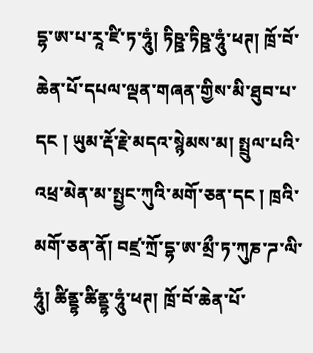དྷ་ཨ་པ་རཱ་ཛི་ཏ་ཧཱུཾ། ཏིཥྛ་ཏིཥྛ་ཧཱུཾ་ཕཊ། ཁྲོ་བོ་ཆེན་པོ་དཔལ་ལྡན་གཞན་གྱིས་མི་ཐུབ་པ་དང ། ཡུམ་རྡོ་རྗེ་མདའ་སྙེམས་མ། སྤྲུལ་པའི་འཕྲ་མེན་མ་སྤྱང་ཀུའི་མགོ་ཅན་དང ། ཁྲའི་མགོ་ཅན་ནོ། བཛྲ་ཀྲོ་དྷ་ཨ་མྲྀ་ཏ་ཀུཎ་ཌ་ལི་ཧཱུཾ། ཚིནྡྷ་ཚིནྡྷ་ཧཱུཾ་ཕཊ། ཁྲོ་བོ་ཆེན་པོ་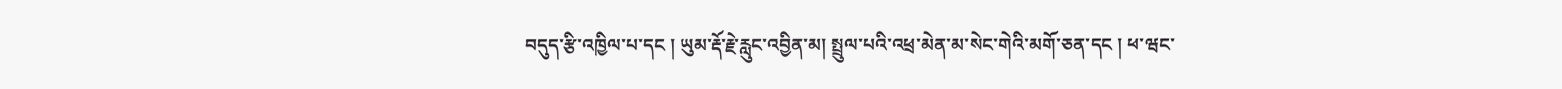བདུད་རྩི་འཁྱིལ་པ་དང ། ཡུམ་རྡོ་རྗེ་རླུང་འབྱིན་མ། སྤྲུལ་པའི་འཕྲ་མེན་མ་སེང་གེའི་མགོ་ཅན་དང ། ཕ་ཝང་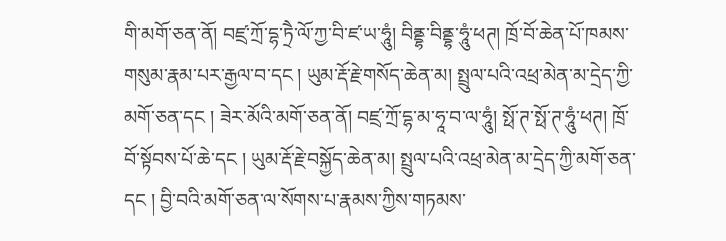གི་མགོ་ཅན་ནོ། བཛྲ་ཀྲོ་དྷ་ཏྲཻ་ལོ་ཀྱ་བི་ཛ་ཡ་ཧཱུཾ། བིནྡྷ་བིནྡྷ་ཧཱུཾ་ཕཊ། ཁྲོ་བོ་ཆེན་པོ་ཁམས་གསུམ་རྣམ་པར་རྒྱལ་བ་དང ། ཡུམ་རྡོ་རྗེ་གསོད་ཆེན་མ། སྤྲུལ་པའི་འཕྲ་མེན་མ་དྲེད་ཀྱི་མགོ་ཅན་དང ། ཟེར་མོའི་མགོ་ཅན་ནོ། བཛྲ་ཀྲོ་དྷ་མ་ཧཱ་བ་ལ་ཧཱུཾ། སྥོ་ཊ་སྥོ་ཊ་ཧཱུཾ་ཕཊ། ཁྲོ་བོ་སྟོབས་པོ་ཆེ་དང ། ཡུམ་རྡོ་རྗེ་བསྐྱོད་ཆེན་མ། སྤྲུལ་པའི་འཕྲ་མེན་མ་དྲེད་ཀྱི་མགོ་ཅན་དང ། བྱི་བའི་མགོ་ཅན་ལ་སོགས་པ་རྣམས་ཀྱིས་གཏམས་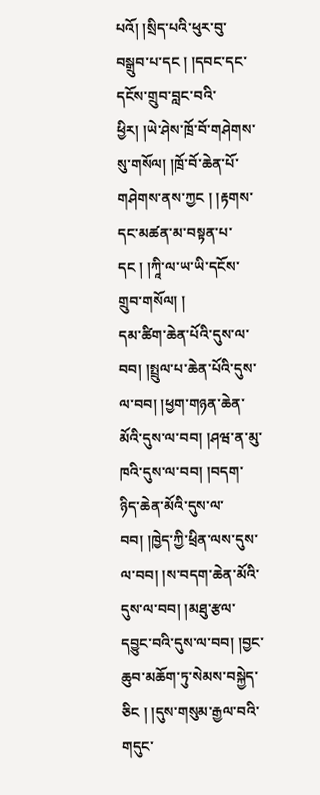པའོ། །སྲིད་པའི་ཕུར་བུ་བསྒྲུབ་པ་དང ། །དབང་དང་དངོས་གྲུབ་བླང་བའི་ཕྱིར། །ཡེ་ཤེས་ཁྲོ་བོ་གཤེགས་སུ་གསོལ། །ཁྲོ་བོ་ཆེན་པོ་གཤེགས་ནས་ཀྱང ། །རྟགས་དང་མཚན་མ་བསྟན་པ་དང ། །ཀཱི་ལ་ཡ་ཡི་དངོས་གྲུབ་གསོལ། །
དམ་ཚིག་ཆེན་པོའི་དུས་ལ་བབ། །སྤྲུལ་པ་ཆེན་པོའི་དུས་ལ་བབ། །ཕྱག་གཉན་ཆེན་མོའི་དུས་ལ་བབ། །ཤཝ་ན་མུ་ཁའི་དུས་ལ་བབ། །བདག་ཉིད་ཆེན་མོའི་དུས་ལ་བབ། །ཁྱེད་ཀྱི་ཕྲིན་ལས་དུས་ལ་བབ། །ས་བདག་ཆེན་མོའི་དུས་ལ་བབ། །མཐུ་རྩལ་དབྱུང་བའི་དུས་ལ་བབ། །བྱང་ཆུབ་མཆོག་ཏུ་སེམས་བསྐྱེད་ཅིང ། །དུས་གསུམ་རྒྱལ་བའི་གདུང་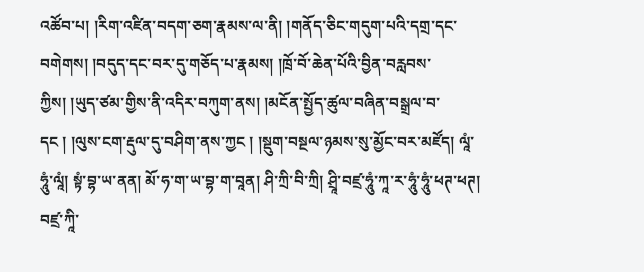འཚོབ་པ། །རིག་འཛིན་བདག་ཅག་རྣམས་ལ་ནི། །གནོད་ཅིང་གདུག་པའི་དགྲ་དང་བགེགས། །བདུད་དང་བར་དུ་གཅོད་པ་རྣམས། །ཁྲོ་བོ་ཆེན་པོའི་བྱིན་བརླབས་ཀྱིས། །ཡུད་ཙམ་གྱིས་ནི་འདིར་བཀུག་ནས། །མངོན་སྤྱོད་ཚུལ་བཞིན་བསྒྲལ་བ་དང ། །ལུས་ངག་རྡུལ་དུ་བཤིག་ནས་ཀྱང ། །སྡུག་བསྔལ་ཉམས་སུ་མྱོང་བར་མཛོད། ལཱཾ་ཧཱུཾ་ལཱཾ། སྟཾ་བྷ་ཡ་ནན། མོ་ཧ་ག་ཡ་བྷ་ག་བཱན། ཤི་ཀྲི་བི་ཀྲི། ཤྲཱི་བཛྲ་ཧཱུཾ་ཀཱ་ར་ཧཱུཾ་ཧཱུཾ་ཕཊ་ཕཊ། བཛྲ་ཀཱི་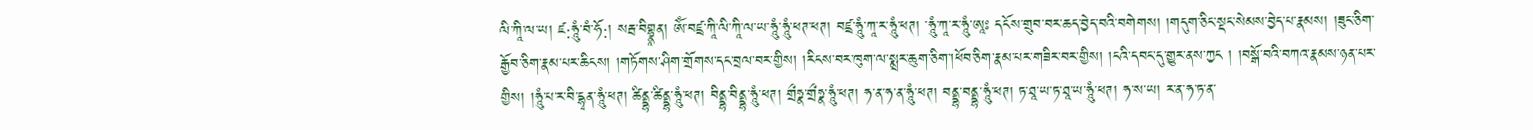ལི་ཀཱི་ལ་ཡ། ཛ:ཧཱུཾ་བཾ་ཧོ:། སརྦ་བིགྷྣཱན། ཨོཾ་བཛྲ་ཀཱི་ལི་ཀཱི་ལ་ཡ་ཧཱུཾ་ཧཱུཾ་ཕཊ་ཕཊ། བཛྲ་ཧཱུཾ་ཀཱ་ར་ཧཱུཾ་ཕཊ། ་ཧཱུཾ་ཀཱ་ར་ཧཱུཾ་ཨཱཿ དངོས་གྲུབ་བར་ཆད་བྱེད་བའི་བགེགས། །གདུག་ཅིང་སྡང་སེམས་བྱེད་པ་རྣམས། །ཟུང་ཅིག་རྒྱོབ་ཅིག་རྣམ་པར་ཆིངས། །གཏོགས་ཤིག་གྲོགས་དང་བྲལ་བར་གྱིས། །རིངས་བར་ཁུག་ལ་སྨྲར་ཆུག་ཅིག་།ཕོབ་ཅིག་རྣམ་པར་གཟིར་བར་གྱིས། །ངའི་དབང་དུ་གྱུར་ནས་ཀྱང ། །བསྒོ་བའི་བཀའ་རྣམས་ཉན་པར་གྱིས། །ཧཱུཾ་པ་ར་བི་དྷྭན་ཧཱུཾ་ཕཊ། ཚིནྡྷ་ཚིནྡྷ་ཧཱུཾ་ཕཊ། བིནྡྷ་བིནྡྷ་ཧཱུཾ་ཕཊ། གྲྀཧྣ་གྲྀཧྣ་ཧཱུཾ་ཕཊ། ཧ་ན་ཧ་ན་ཧཱུཾ་ཕཊ། བནྡྷ་བནྡྷ་ཧཱུཾ་ཕཊ། ཏ་ཐཱ་ཡ་ཏ་ཐཱ་ཡ་ཧཱུཾ་ཕཊ། ཧ་ས་ཡ། ར་ན་ཧ་ཏ་ན་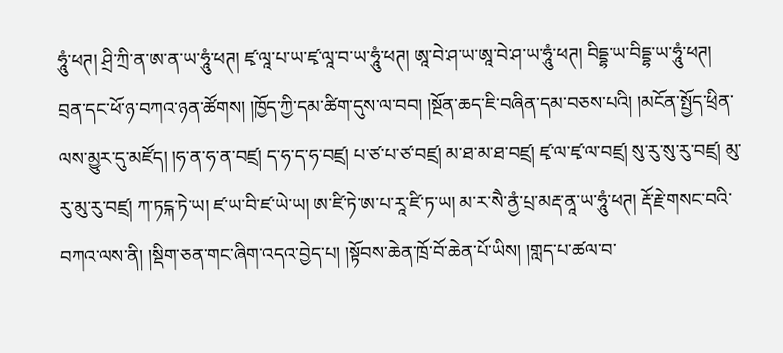ཧཱུཾ་ཕཊ། ཤྲི་ཀྲི་ན་ཨ་ན་ཡ་ཧཱུཾ་ཕཊ། ཛྭ་ལཱ་པ་ཡ་ཛྭ་ལཱ་བ་ཡ་ཧཱུཾ་ཕཊ། ཨཱ་བེ་ཤ་ཡ་ཨཱ་བེ་ཤ་ཡ་ཧཱུཾ་ཕཊ། བིདྡྷ་ཡ་བིདྡྷ་ཡ་ཧཱུཾ་ཕཊ། བྲན་དང་ཕོ་ཉ་བཀའ་ཉན་ཚོགས། །ཁྱོད་ཀྱི་དམ་ཚིག་དུས་ལ་བབ། །སྔོན་ཆད་ཇི་བཞིན་དམ་བཅས་པའི། །མངོན་སྤྱོད་ཕྲིན་ལས་མྱུར་དུ་མཛོད། །ཧ་ན་ཧ་ན་བཛྲ། ད་ཧ་ད་ཧ་བཛྲ། པ་ཙ་པ་ཙ་བཛྲ། མ་ཐ་མ་ཐ་བཛྲ། ཛྭ་ལ་ཛྭ་ལ་བཛྲ། སུ་རུ་སུ་རུ་བཛྲ། མུ་རུ་མུ་རུ་བཛྲ། ཀ་ཏངྐ་ཏེ་ཡ། ཛ་ཡ་བི་ཛ་ཡེ་ཡ། ཨ་ཛི་ཏེ་ཨ་པ་རཱ་ཛི་ཏ་ཡ། མ་ར་སཻ་ནྱཾ་པྲ་མརྡ་ནཱ་ཡ་ཧཱུཾ་ཕཊ། རྡོ་རྗེ་གསང་བའི་བཀའ་ལས་ནི། །སྡིག་ཅན་གང་ཞིག་འདའ་བྱེད་པ། །སྟོབས་ཆེན་ཁྲོ་བོ་ཆེན་པོ་ཡིས། །གླད་པ་ཚལ་བ་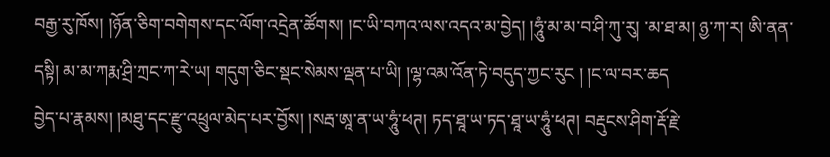བརྒྱ་རུ་ཁོས། །ཉོན་ཅིག་བགེགས་དང་ལོག་འདྲེན་ཚོགས། །ང་ཡི་བཀའ་ལས་འདའ་མ་བྱེད། །ཧཱུཾ་མ་མ་བ་ཤི་ཀུ་རུ། ་མ་ཐ་མ། ཉྱ་ཀ་ར། ཨི་ནན་དསྟི། མ་མ་ཀརྨ་ཤྲི་ཀྲང་ཀ་རེ་ཡ། གདུག་ཅིང་སྡང་སེམས་ལྡན་པ་ཡི། །ལྷ་འམ་འོན་ཏེ་བདུད་ཀྱང་རུང ། །ང་ལ་བར་ཆད
བྱེད་པ་རྣམས། །མཐུ་དང་རྫུ་འཕྲུལ་མེད་པར་བྱོས། །སརྦ་ཨཱ་ན་ཡ་ཧཱུཾ་ཕཊ། ཏད་ཐཱ་ཡ་ཏད་ཐཱ་ཡ་ཧཱུཾ་ཕཊ། བརྡུངས་ཤིག་རྡོ་རྗེ་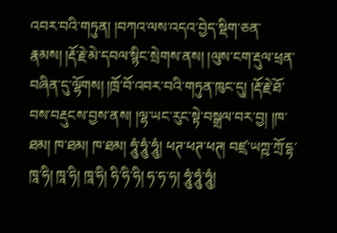འབར་བའི་གཏུན། །བཀའ་ལས་འདའ་བྱེད་སྡིག་ཅན་རྣམས། །རྡོ་རྗེ་མེ་དབལ་སྙིང་སྲེགས་ནས། །ལུས་ངག་རྡུལ་ཕྲན་བཞིན་དུ་ལྷོགས། །ཁྲོ་བོ་འབར་བའི་གཏུན་ཁུང་དུ། །རྡོ་རྗེ་ཐོ་བས་བརྡུངས་བྱས་ནས། །ལྷ་ཡང་རུང་སྟེ་བསྒྲལ་བར་བྱ། །ཁ་ཐམ། ཁ་ཐམ། ཁ་ཐམ། ཧཱུཾ་ཧཱུཾ་ཧཱུཾ། ཕཊ་ཕཊ་ཕཊ། བཛྲ་ཡཀྵ་ཀྲོ་དྷ་ཁཱ་ཧི། ཁཱ་ཧི། ཁཱ་ཧི། ཧི་ཧི་ཧི། ཧ་ཧ་ཧ། ཧཱུཾ་ཧཱུཾ་ཧཱུཾ།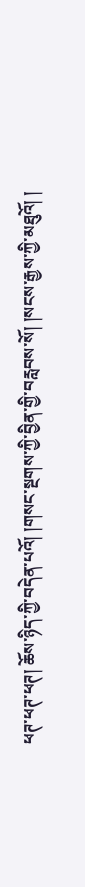ཕཊ་ཕཊ་ཕཊ། ཆོས་ཉིད་ཀྱི་བདེན་པའོ། །གསང་སྔགས་ཀྱི་བྱིན་གྱི་བརླབས་སོ། །སངས་རྒྱས་ཀྱི་མཐུའོ། །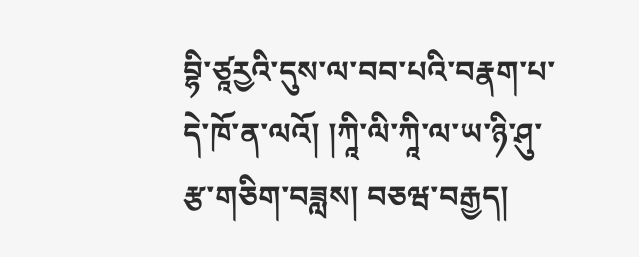བྷི་ཙཱརྱའི་དུས་ལ་བབ་པའི་བརྣག་པ་དེ་ཁོ་ན་ལའོ། །ཀཱི་ལི་ཀཱི་ལ་ཡ་ཉི་ཤུ་རྩ་གཅིག་བཟླས། བཅཝ་བརྒྱད།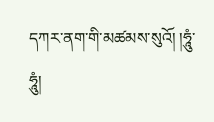དཀར་ནག་གི་མཚམས་སུའོ། །ཧཱུཾ་ཧཱུཾ།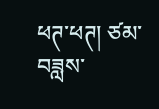ཕཊ་ཕཊ། ཙམ་བཟླས་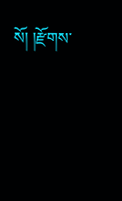སོ། །རྫོགས་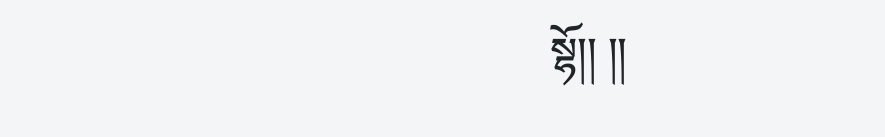སྷོ།། །།